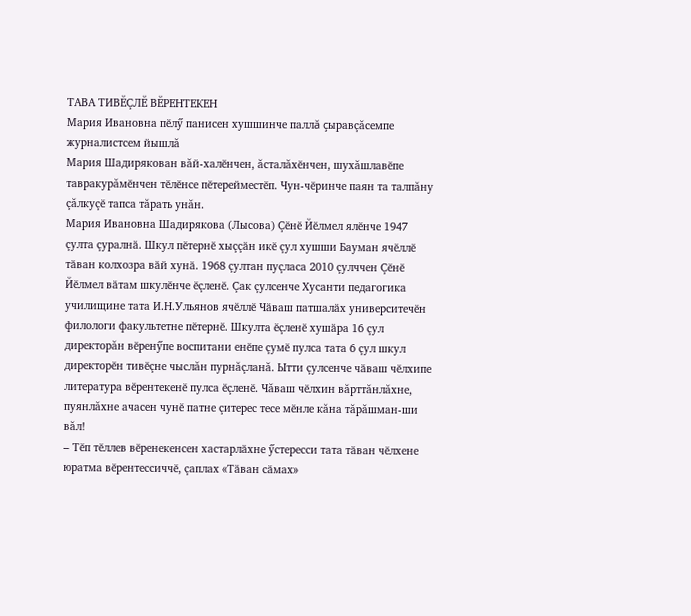ТАВА ТИВӖÇЛӖ ВӖРЕНТЕКЕН
Мария Ивановна пӗлӳ панисен хушшинче паллă çыравçăсемпе журналистсем йышлă
Мария Шадирякован вăй-халӗнчен, ăсталăхӗнчен, шухăшлавӗпе тавракурăмӗнчен тӗлӗнсе пӗтерейместӗп. Чун-чӗринче паян та талпăну çăлкуçӗ тапса тăрать унăн.
Мария Ивановна Шадирякова (Лысова) Çӗнӗ Йӗлмел ялӗнче 1947 çулта çуралнӑ. Шкул пӗтернӗ хыççӑн икӗ çул хушши Бауман ячӗллӗ тӑван колхозра вӑй хунӑ. 1968 çултан пуçласа 2010 çулччен Çӗнӗ Йӗлмел вӑтам шкулӗнче ӗçленӗ. Çак çулсенче Хусанти педагогика училищине тата И.Н.Ульянов ячӗллӗ Чӑваш патшалӑх университечӗн филологи факультетне пӗтернӗ. Шкулта ӗçленӗ хушӑра 16 çул директорăн вӗренӳпе воспитани енӗпе çумӗ пулса тата 6 çул шкул директорӗн тивӗçне чыслăн пурнăçланă. Ытти çулсенче чӑваш чӗлхипе литература вӗрентекенӗ пулса ӗçленӗ. Чăваш чӗлхин вăрттăнлăхне, пуянлăхне ачасен чунӗ патне çитерес тесе мӗнле кăна тăрăшман-ши вăл!
– Тӗп тӗллев вӗренекенсен хастарлӑхне ӳстересси тата тӑван чӗлхене юратма вӗрентессиччӗ, çаплах «Тӑван сӑмах»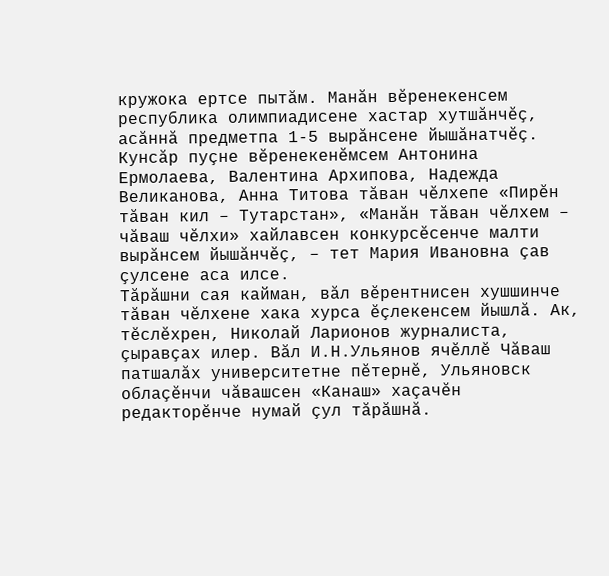кружока ертсе пытăм. Манӑн вӗренекенсем республика олимпиадисене хастар хутшӑнчӗç, асӑннӑ предметпа 1-5 вырӑнсене йышӑнатчӗç. Кунсӑр пуçне вӗренекенӗмсем Антонина Ермолаева, Валентина Архипова, Надежда Великанова, Анна Титова тӑван чӗлхепе «Пирӗн тӑван кил – Тутарстан», «Манӑн тӑван чӗлхем – чӑваш чӗлхи» хайлавсен конкурсӗсенче малти вырӑнсем йышӑнчӗç, – тет Мария Ивановна çав çулсене аса илсе.
Тăрăшни сая кайман, вăл вӗрентнисен хушшинче тăван чӗлхене хака хурса ӗçлекенсем йышлă. Ак, тӗслӗхрен, Николай Ларионов журналиста, çыравçах илер. Вăл И.Н.Ульянов ячӗллӗ Чӑваш патшалӑх университетне пӗтернӗ, Ульяновск облаçӗнчи чăвашсен «Канаш» хаçачӗн редакторӗнче нумай çул тăрăшнă.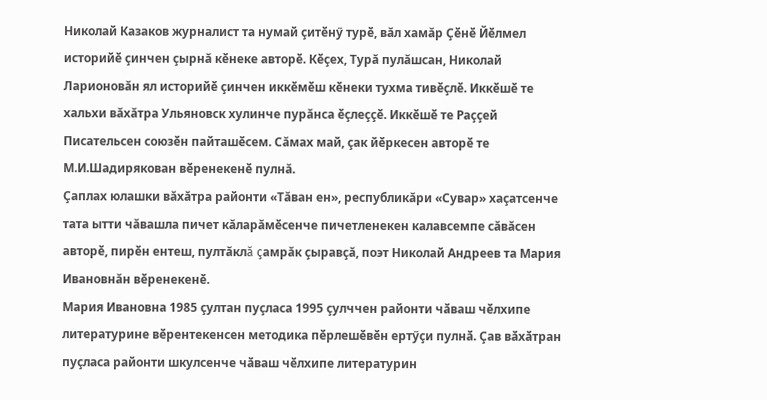Николай Казаков журналист та нумай çитӗнӳ турӗ, вăл хамăр Çӗнӗ Йӗлмел историйӗ çинчен çырнă кӗнеке авторӗ. Кӗçех, Турă пулăшсан, Николай Ларионовăн ял историйӗ çинчен иккӗмӗш кӗнеки тухма тивӗçлӗ. Иккӗшӗ те хальхи вăхăтра Ульяновск хулинче пурăнса ӗçлеççӗ. Иккӗшӗ те Раççей Писательсен союзӗн пайташӗсем. Сăмах май, çак йӗркесен авторӗ те М.И.Шадирякован вӗренекенӗ пулнă.
Çаплах юлашки вăхăтра районти «Тăван ен», республикăри «Сувар» хаçатсенче тата ытти чăвашла пичет кăларăмӗсенче пичетленекен калавсемпе сăвăсен авторӗ, пирӗн ентеш, пултăклă çамрăк çыравçă, поэт Николай Андреев та Мария Ивановнăн вӗренекенӗ.
Мария Ивановна 1985 çултан пуçласа 1995 çулччен районти чӑваш чӗлхипе литературине вӗрентекенсен методика пӗрлешӗвӗн ертӳçи пулнӑ. Çав вӑхӑтран пуçласа районти шкулсенче чӑваш чӗлхипе литературин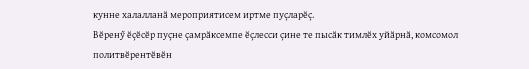кунне халалланӑ мероприятисем иртме пуçларӗç.
Вӗренӳ ӗçӗсӗр пуçне çамрӑксемпе ӗçлесси çине те пысӑк тимлӗх уйӑрнӑ, комсомол политвӗрентӗвӗн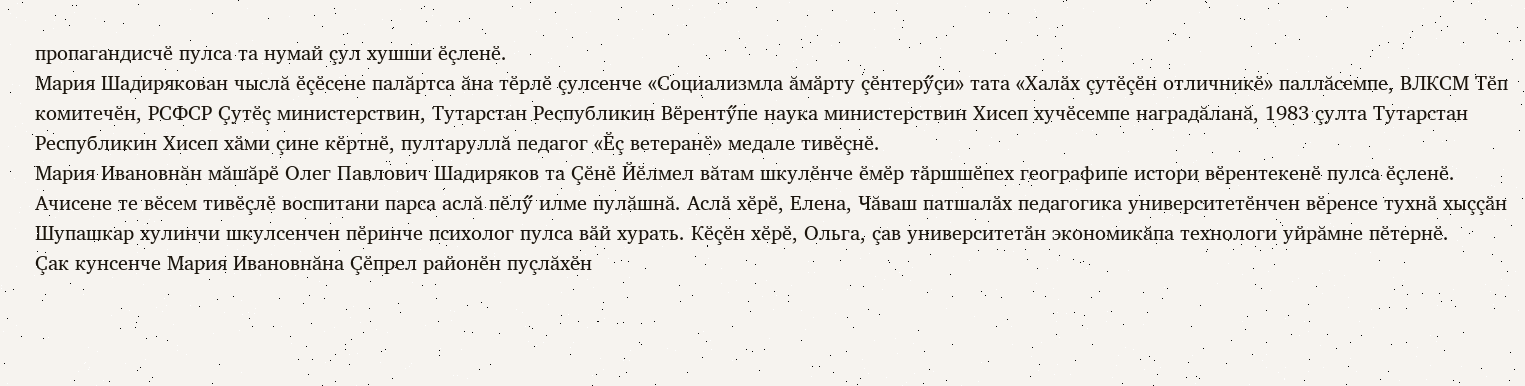пропагандисчӗ пулса та нумай çул хушши ӗçленӗ.
Мария Шадирякован чыслă ӗçӗсене палăртса ăна тӗрлӗ çулсенче «Социализмла ăмӑрту çӗнтерӳçи» тата «Халӑх çутӗçӗн отличникӗ» паллăсемпе, ВЛКСМ Тӗп комитечӗн, РСФСР Çутӗç министерствин, Тутарстан Республикин Вӗрентӳпе наука министерствин Хисеп хучӗсемпе наградăланă, 1983 çулта Тутарстан Республикин Хисеп хӑми çине кӗртнӗ, пултаруллă педагог «Ӗç ветеранӗ» медале тивӗçнӗ.
Мария Ивановнăн мăшăрӗ Олег Павлович Шадиряков та Çӗнӗ Йӗлмел вăтам шкулӗнче ӗмӗр тӑршшӗпех географипе истори вӗрентекенӗ пулса ӗçленӗ. Ачисене те вӗсем тивӗçлӗ воспитани парса аслă пӗлӳ илме пулăшнă. Аслӑ хӗрӗ, Елена, Чăваш патшалӑх педагогика университетӗнчен вӗренсе тухнӑ хыççӑн Шупашкар хулинчи шкулсенчен пӗринче психолог пулса вӑй хурать. Кӗçӗн хӗрӗ, Ольга, çав университетӑн экономикăпа технологи уйрăмне пӗтернӗ.
Çак кунсенче Мария Ивановнăна Çӗпрел районӗн пуçлăхӗн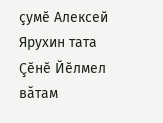çумӗ Алексей Ярухин тата Çӗнӗ Йӗлмел вăтам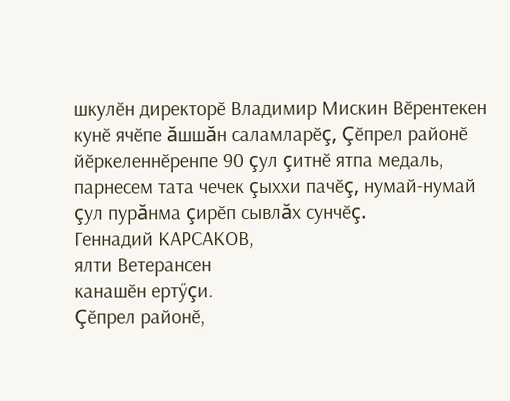шкулӗн директорӗ Владимир Мискин Вӗрентекен кунӗ ячӗпе ăшшăн саламларӗç, Çӗпрел районӗ йӗркеленнӗренпе 90 çул çитнӗ ятпа медаль, парнесем тата чечек çыххи пачӗç, нумай-нумай çул пурăнма çирӗп сывлăх сунчӗç.
Геннадий КАРСАКОВ,
ялти Ветерансен
канашӗн ертӳçи.
Çӗпрел районӗ,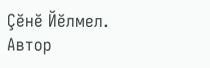Çӗнӗ Йӗлмел.
Автор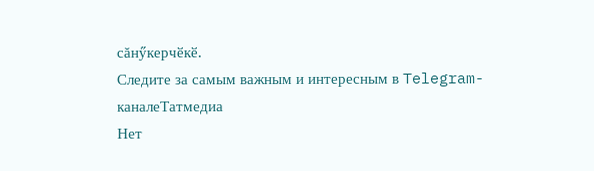сăнӳкерчӗкӗ.
Следите за самым важным и интересным в Telegram-каналеТатмедиа
Нет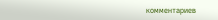комментариев